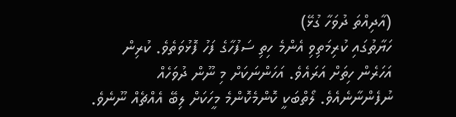(އާދިއްތަ ދުވަހާ ގުޅޭ)
ހަޔާތުގައި ކުރިމަތިވި އެންމެ ހިތި ސަފުހާގެ ފަހު ފޮޅުވަތެވެ. ކުރިން އަހަރެން ހިތަށް އަރައެވެ. އަހަންނަކަށް މި ނޫން ދުވަހެއް ނުފެންނާނެއެވެ. ލޯތްބަކީ ކޮންމެކޮންމެ މީހަކަށް ލިބޭ އެއްޗެއް ނޫނެވެ.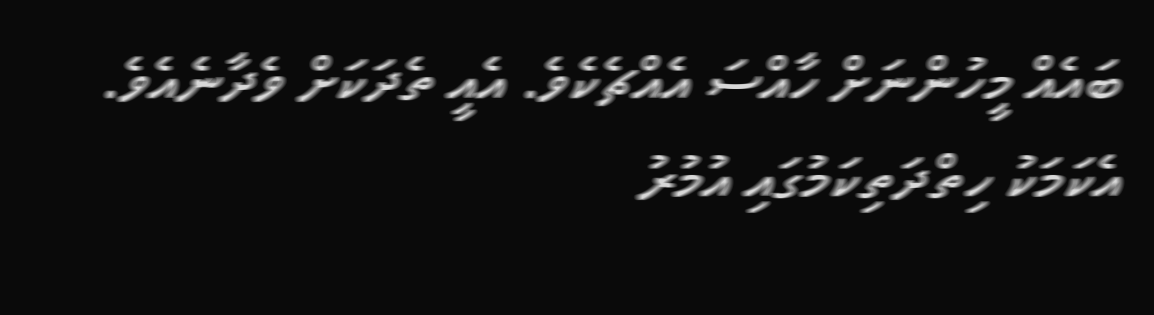ބައެއް މީހުންނަށް ހާއްސަ އެއްޗެކެވެ. އެއީ ތެދަކަށް ވެދާނެއެވެ. އެކަމަކު ހިތްދަތިކަމުގައި އުމުރު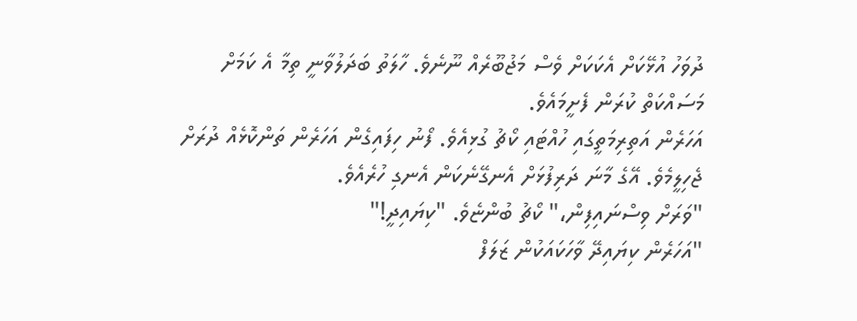ދުވަހު އުޅޭކަށް އެކަކަށް ވެސް މަޖުބޫރެއް ނޫނެވެ. ހާލަތު ބަދަލުވާނީ ތިމާ އެ ކަމަށް މަސައްކަތް ކުރަން ފެށީމައެވެ.
އަހަރެން އަތިރިމަތީގައި ހުއްޓައި ކޯޗު ގުޅިއެވެ. ފޯނު ހިފައިގެން އަހަރެން ތަންކޮޅެއް ދުރަށް ޖެހިލީމެވެ. އޭގެ މާނަ ދަރިފުޅަށް އެނގޭނެކަން އެނގި ހުރެއެވެ.
"ވަރަށް ވިސްނައިފިން،" ކޯޗު ބުންޏެވެ. "ކިޔައިދީ!"
"އަހަރެން ކިޔައިދޭ ވާހަކައަކުން ޒަލަފް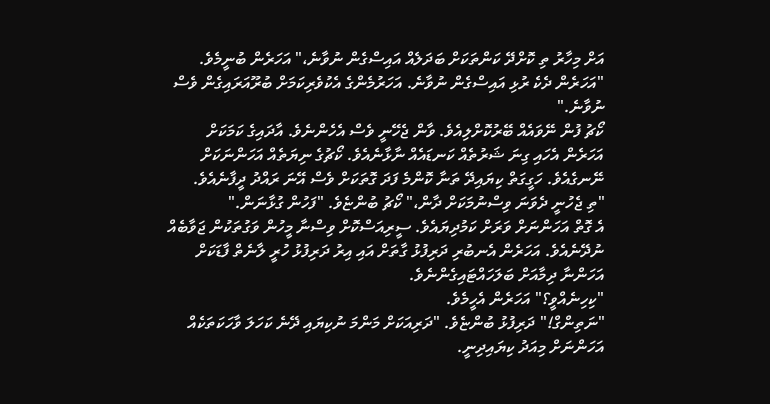އަށް މިހާރު ތި ކޮށްދޭ ކަންތަކަށް ބަދަލެއް އައިސްގެން ނުވާނެ،" އަހަރެން ބުނީމެވެ. "އަހަރެން ދެކެ ރުޅި އައިސްގެން ނުވާނެ. އަހަރުމެންގެ އެކުވެރިކަމަށް ބުރޫއަރައިގެން ވެސް ނުވާނެ."
ކޯޗު ފުން ނޭވައެއް ބޭރުކޮށްލިއެވެ. ވާން ޖެހޭނީ ވެސް އެހެންނެވެ. އާދައިގެ ކަމަކަށް އަހަރެން އެހައި ގިނަ ޝަރުތެއް ކަނޑައެއް ނާޅާނެއެވެ. ކޯޗުގެ ނިޔަތެއް އަހަންނަކަށް ނޭނގެއެވެ. ހަގީގަތް ކިޔައިދޭ ތަނާ ކޮންމެ ފަދަ ގޮތަކަށް ވެސް އޭނަ ރައްދު ދީފާނެއެވެ.
"ތި ޖެހުނީ ދެވަނަ ވިސްނުމަކަށް ދާން،" ކޯޗު ބުންޏެވެ. "ފަހުން ގުޅާނަން."
އެ ގޮތް އަހަންނަށް ވަރަށް ކަމުދިޔައެވެ. ސީރިއަސްކޮށް ވިސްނާ މީހުން ވަގުތަކުން ޖަވާބެއް ނުދޭނެއެވެ. އަހަރެން އެނބުރި ދަރިފުޅު ގާތަށް އައި އިރު ދަރިފުޅު ހުރީ ލާނެތް ފާޑަކަށް އަހަންނާ ދިމާއަށް ބަލަހައްޓައިގެންނެވެ.
"ކިހިނެއްވީ؟" އަހަރެން އެހީމެވެ.
"ނަތިންގް!" ދަރިފުޅު ބުންޏެވެ. "ދަރިއަކަށް މަންމަ ނުކިޔައި ދޭނެ ކަހަލަ ވާހަކަތަކެއް އަހަންނަށް މިއަދު ކިޔައިދިނީ.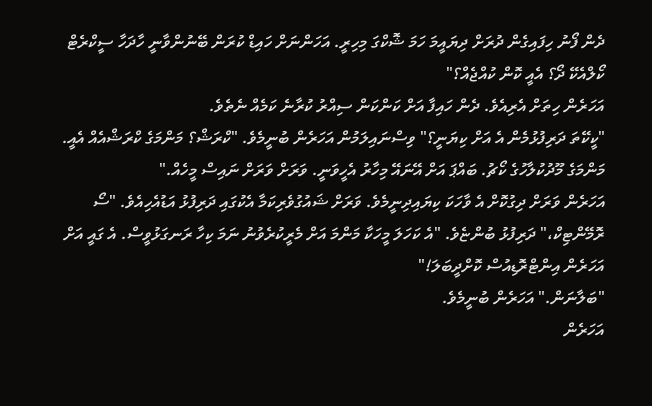ދެން ފޯނު ހިފައިގެން ދުރަށް ދިޔައީމަ ހަމަ ޝޮކްގަ މިހިރީ. އަހަންނަށް ހައިޑް ކުރަން ބޭނުންވާނީ ހާދަހާ ސީކްރެޓް ކޯލްއެކޭ ދޯ؟ އެއީ ކޮން ކުއްޖެއް؟"
އަހަރެން ހިތަށް އެރިއެވެ. ދެން ހައިފާ އަށް ކަންކަން ސިއްރު ކުރާނެ ކަމެއް ނެތެވެ.
"ކީކޭތަ ދަރިފުޅުމެން އެ އަށް ކިޔަނީ؟" ވިސްނައިލަމުން އަހަރެން ބުނީމެވެ. "ކްރަޝް؟ މަންމަގެ ކްރަޝްއެއް އެއީ. މަންމަގެ މޫދުކުލާހުގެ ކޯޗު. ބައްޕަ އަށް އޭނައޭ މިހާރު އެހީވަނީ. ވަރަށް ވަރަށް ނައިސް މީހެއް."
އަހަރެން ވަރަށް ދިގުކޮށް އެ ވާހަކަ ކިޔައިދިނީމެވެ. ވަރަށް ޝައުގުވެރިކަމާ އެކުގައި ދަރިފުޅު އަޑުއެހިއެވެ. "ސޯ ރޮމޭންޓިކް،" ދަރިފުޅު ބުންޏެވެ. "އެ ކަހަލަ މީހަކާ މަންމަ އަށް މެރީކުރެވުނު ނަމަ ކިހާ ރަނގަޅުވީސް. އެ ގައީ އަށް އަހަރެން އިންޓްރޮޑިއުސް ކޮށްދީބަލަ!"
"ބަލާނަން." އަހަރެން ބުނީމެވެ.
އަހަރެން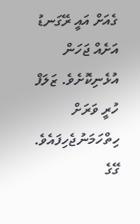ގެއަށް އައީ ރޭގަނޑު އަށެއް ޖަހަން އުޅެނިކޮށެވެ. ޒަލަފް ހުރީ ވަރަށް ހިތްހަމަނުޖެހިފައެވެ. ގޭގެ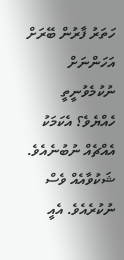ހަތަރު ފާރުން ބޭރަށް އަހަންނަށް ނުކުމެވުނީތީ ހެއްޔެވެ؟ އެކަމަކު އެއްޗެއް ނުބުނެއެވެ. ޝަކުވާއެއް ވެސް ނުކުރެއެވެ. އެއީ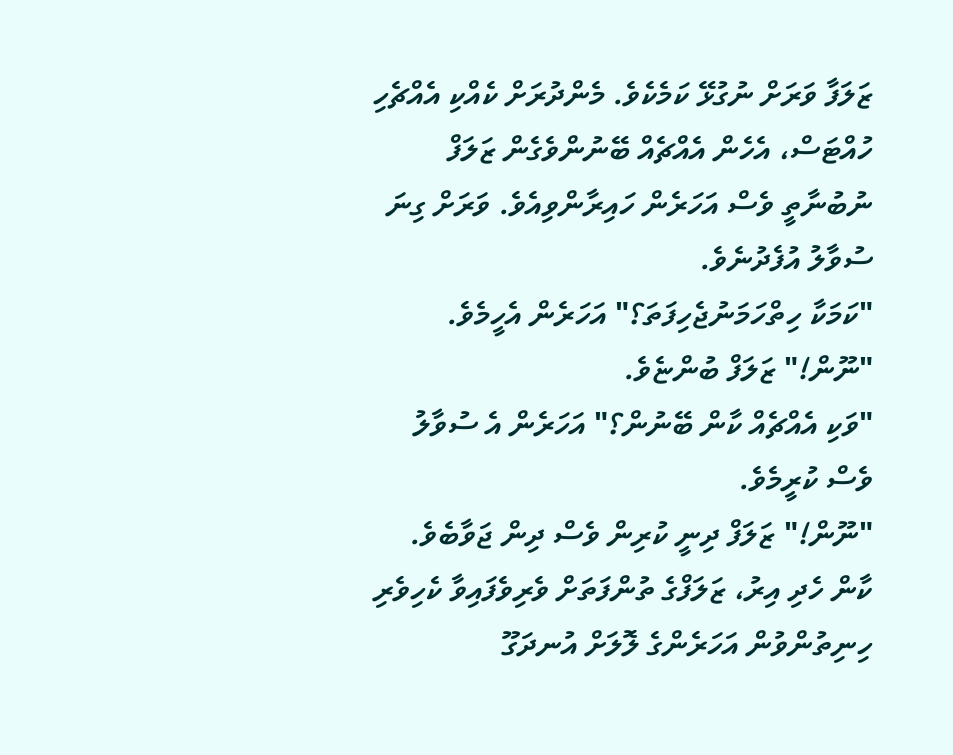ޒަލަފާ ވަރަށް ނުގުޅޭ ކަމެކެވެ. މެންދުރަށް ކެއްކި އެއްޗެހި ހުއްޓަސް، އެހެން އެއްޗެއް ބޭނުންވެގެން ޒަލަފް ނުބުނާތީ ވެސް އަހަރެން ހައިރާންވިއެވެ. ވަރަށް ގިނަ ސުވާލު އުފެދުނެވެ.
"ކަމަކާ ހިތްހަމަނުޖެހިފަތަ؟" އަހަރެން އެހީމެވެ.
"ނޫން!" ޒަލަފް ބުންޏެވެ.
"ވަކި އެއްޗެއް ކާން ބޭނުން؟" އަހަރެން އެ ސުވާލު ވެސް ކުރީމެވެ.
"ނޫން!" ޒަލަފް ދިނީ ކުރިން ވެސް ދިން ޖަވާބެވެ.
ކާން ހެދި އިރު، ޒަލަފްގެ ތުންފަތަށް ވެރިވެފައިވާ ކެހިވެރި ހިނިތުންވުން އަހަރެންގެ ލޮލަށް އުނދަގޫ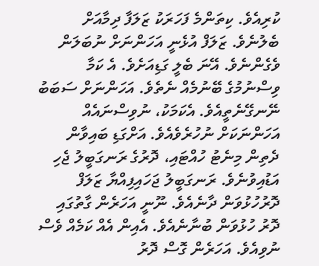ކުރިއެވެ. ކިތަންމެ ފަހަރަކު ޒަލަފާ ދިމާއަށް ބެލުނެވެ. ޒަލަފް އުޅެނީ އަހަންނަށް ނުބަލަން ވެގެންނެވެ. އޭނަ ބެލީ ގަޑިއަށެވެ. އެ ކަމާ ވިސްނުމުގެ ބޭނުމެއް ނެތެވެ. އަހަންނަށް ސަބަބު ނޭނގޭނެތީއެވެ. އެކަމަކު، ނުވިސްނައެއް އަހަންނަކަށް ނުހުރެވެއެވެ. އަށްގަޑި ބައިވާން ދެތިން މިނެޓު ހުއްޓައި، ދޮރުގެ ރަނގަބީލު ޖެހި އަޑުއިވުނެވެ. ރަނގަބީލު ޖަހައިފިއްޔާ ޒަލަފް ދޮރުހުޅުވަން ދާނެއެވެ. ނޫނީ އަހަރެން ގާތުގައި ދޮރު ހުޅުވަން ބުނާނެއެވެ. އެއިން އެއް ކަމެއް ވެސް ނުވިއެވެ. އަހަރެން ގޮސް ދޮރު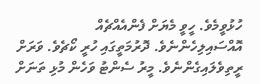ހުޅުވީމެވެ. ހީވީ މެޔަށް ފެންއެއްޗެއް އޮއްސައިލިހެންނެވެ. ދޮރުމަތީގައި ހުރީ ކޯޗެވެ. ވަރަށް ރީތިވެލައިގެންނެވެ. މީރު ސެންޓު ވަހެން މުޅި ތަނަށް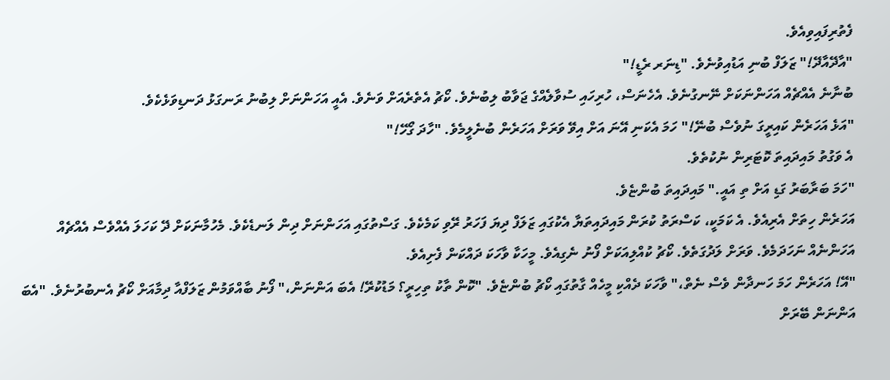ފެތުރިފައިވިއެވެ.
"އާދޭއާދޭ!" ޒަލަފް ބުނި އަޑުއިވުނެވެ. "ޑިނަރ ރެޑީ!"
ބުނާނެ އެއްޗެއް އަހަންނަކަށް ނޭނގުނެވެ. އެހެނަސް، ހުރިހައި ސުވާލެއްގެ ޖަވާބު ލިބުނެވެ. ކޯޗު އެތެރެއަށް ވަނެވެ. އެއީ އަހަންނަށް ލިބުނު ރަނގަޅު ދަނޑިވަޅެކެވެ.
"އަޅެ އަހަރެން ކައިރީގަ ނުވެސް ބުނޭ!" ހަމަ އެކަނި އޭނަ އަށް އިވޭ ވަރަށް އަހަރެން ބުނެލީމެވެ. "ހާދަ ގޯހޭ!"
އެ ވަގުތު މައިދައިތަ ކޮޓަރިން ނުކުތެވެ.
"ހަމަ ބަރާބަރު ގަޑި އަށް ތި އައީ." މައިދައިތަ ބުންޏެވެ.
އަހަރެން ހިތަށް އެރިއެވެ. އެ ކަމަކީ، ކަސްރަތު ކުރަން މައިދައިތަޔާ އެކުގައި ޒަލަފް ދިޔަ ފަހަރު ރޭވި ކަމެކެވެ. ގަސްތުގައި އަހަންނަށް ދިން ލަނޑެކެވެ. މެހުމާނަކަށް ދޭ ކަހަލަ އެއްވެސް އެއްޗެއް އަހަންނެއް ނަހަދަމެވެ. ވަރަށް ލަދުގަތެވެ. ކޯޗު ކުއްލިއަކަށް ފޯނު ނެގިއެވެ. މީހަކާ ވާހަކަ ދައްކަން ފެށިއެވެ.
"އޭ! އަހަރެން ހަމަ ހަނދާން ވެސް ނެތް،" ވާހަކަ ދެއްކި މީހެއް ގާތުގައި ކޯޗު ބުންޏެވެ. "ކޮން ތާކު ތިހިރީ؟ މަޑުކުރޭ! އެބަ އަންނަން،" ފޯނު ބާއްވަމުން ޒަލަފްއާ ދިމާއަށް ކޯޗު އެނބުރުނެވެ. "އެބަ އަންނަން ބޭރަށް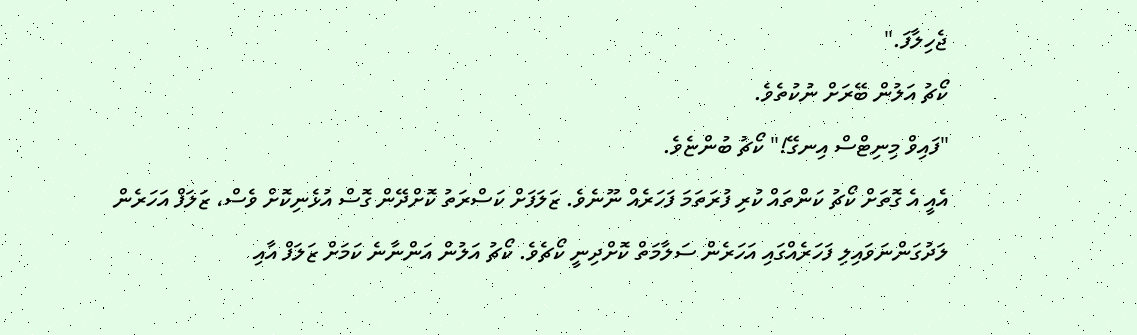ޖެހިލާފަ."
ކޯޗު އަލުން ބޭރަށް ނުކުތެވެ.
"ފައިވް މިނިޓްސް އިނގޭ!" ކޯޗު ބުންޏެވެ.
އެއީ އެ ގޮތަށް ކޯޗު ކަންތައް ކުރި ފުރަތަމަ ފަހަރެއް ނޫނެވެ. ޒަލަފަށް ކަސްރަތު ކޮށްދޭން ގޮސް އުޅެނިކޮށް ވެސް، ޒަލަފް އަހަރެން ލަދުގަންނަވައިލި ފަހަރެއްގައި އަހަރެން ސަލާމަތް ކޮށްދިނީ ކޯޗެވެ. ކޯޗު އަލުން އަންނާނެ ކަމަށް ޒަލަފް އާއި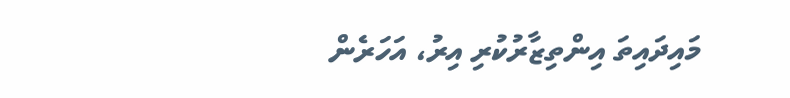މައިދައިތަ އިންތިޒާރުކުރި އިރު، އަހަރެން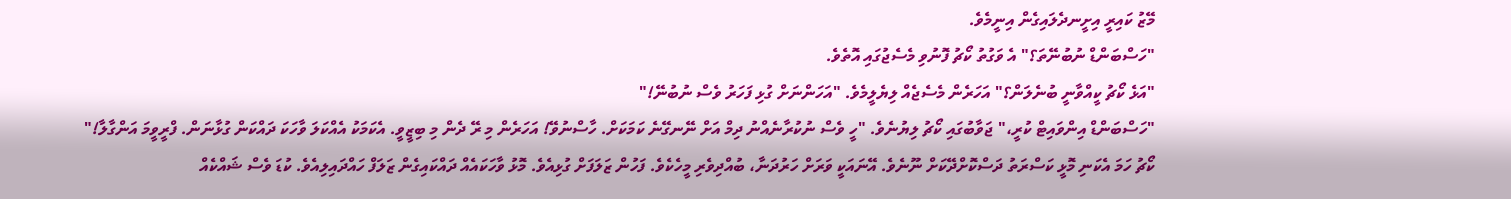މޭޒު ކައިރީ އިށީނދެލައިގެން އިނީމެވެ.
"ހަސްބަންޑް ނުބުނޭތަ؟" އެ ވަގުތު ކޯޗު ފޮނުވި މެސެޖުގައި އޮތެވެ.
"އަޅެ ކޯޗު ކީއްވާނީ ބުނެލަން؟" އަހަރެން މެސެޖެއް ލިޔެލީމެވެ. "އަހަންނަށް ގުޅި ފަހަރު ވެސް ނުބުނޭ!"
"ހަސްބަންޑް އިންވައިޓް ކުރީ،" ޖަވާބުގައި ކޯޗު ލިޔުނެވެ. "ހީ ވެސް ނުކުރާނެއްނު ދިމް އަށް ނޭނގޭނެ ކަމަކަށް. ހާސްނުވޭ! އަހަރެން މި ރޭ ދެން މި ބިޒީވީ. އެކަމަކު އެއްކަލަ ވާހަކަ ދައްކަން ގުޅާނަން. ފްރީވީމަ އަންގާލާ!"
ކޯޗު ހަމަ އެކަނި މޮޅީ ކަސްރަތު ދަސްކޮށްދޭކަށް ނޫނެވެ. އޭނައަކީ ވަރަށް ހަރުދަނާ، ބުއްދިވެރި މީހެކެވެ. ފަހުން ޒަލަފަށް ގުޅިއެވެ. މޮޅު ވާހަކައެއް ދައްކައިގެން ޒަލަފް ހައްދައިލިއެވެ. ކުޑަ ވެސް ޝައްކެއް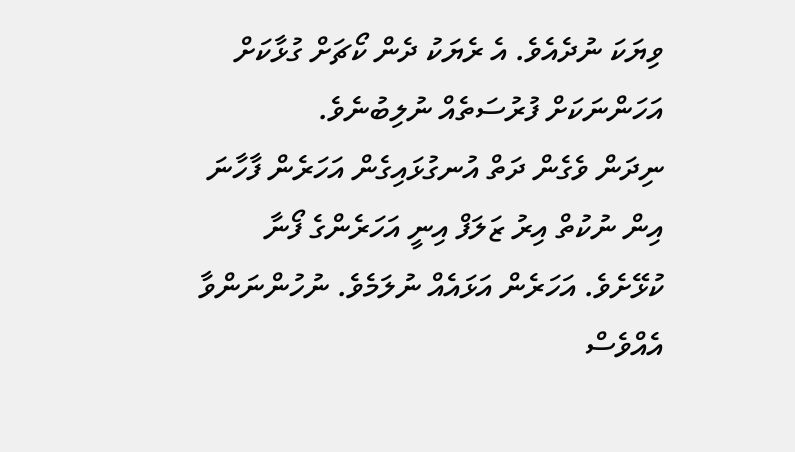ވިޔަކަ ނުދެއެވެ. އެ ރެޔަކު ދެން ކޯޗަށް ގުޅާކަށް އަހަންނަކަށް ފުރުސަތެއް ނުލިބުނެވެ.
ނިދަން ވެގެން ދަތް އުނގުޅައިގެން އަހަރެން ފާހާނަ އިން ނުކުތް އިރު ޒަލަފް އިނީ އަހަރެންގެ ފޯނާ ކުޅޭށެވެ. އަހަރެން އަޅައެއް ނުލަމެވެ. ނުހުންނަންވާ އެއްވެސް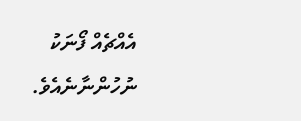އެއްޗެއް ފޯނަކު ނުހުންނާނެއެވެ.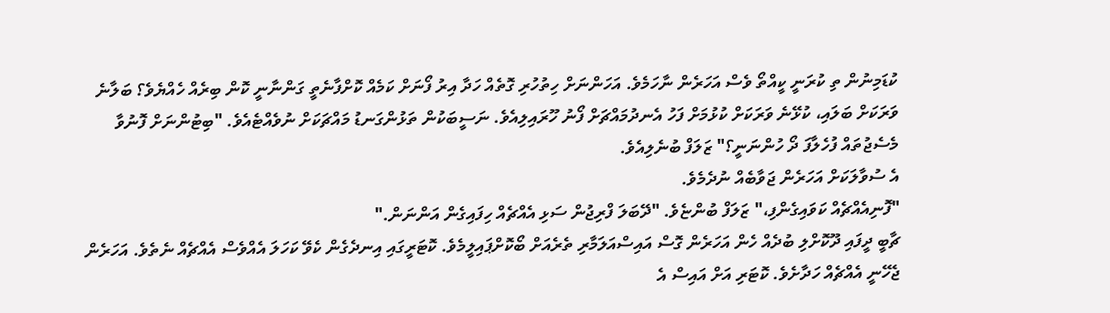ކުޑަމިނުން ތި ކުރަނީ ކީއްތޯ ވެސް އަހަރެން ނާހަމެވެ. އަހަންނަށް ހިތުހުރި ގޮތެއް ހަދާ އިރު ފޯނަށް ކަމެއް ކޮށްފާނެތީ ގަންނާނީ ކޮން ބިރެއް ހެއްޔެވެ؟ ބަލާނެ ވަރަކަށް ބަލައި، ކުޅޭނެ ވަރަކަށް ކުޅުމަށް ފަހު އެނދުމައްޗަށް ފޯނު ހޫރައިލިއެވެ. ނަސީބަކުން ތަޅުންގަނޑު މައްޗަކަށް ނުވެއްޓެއެވެ. "ބިޓުންނަށް ފޮނުވާ މެސެޖުތައް ފުހެލާފަ ދޯ ހުންނަނީ؟" ޒަލަފް ބުނެލިއެވެ.
އެ ސުވާލަކަށް އަހަރެން ޖަވާބެއް ނުދެމެވެ.
"ފޮނިއެއްޗެއް ކަވައިގެންފި،" ޒަލަފް ބުންޏެވެ. "ދޭބަލަ ފްރިޖުން ސަޅި އެއްޗެއް ހިފައިގެން އަންނަން."
ޗާބީ ދީފައި ދޫކޮށްލި ބުދެއް ހެން އަހަރެން ގޮސް އައިސްއަލަމާރި ތެރެއަށް ބޯކޮށްޕައިލީމެވެ. ކޮޓަރީގައި އިނދެގެން ކެވޭ ކަހަލަ އެއްވެސް އެއްޗެއް ނެތެވެ. އަހަރެން ޖެހޭނީ އެއްޗެއް ހަދާށެވެ. ކޮޓަރި އަށް އައިސް އެ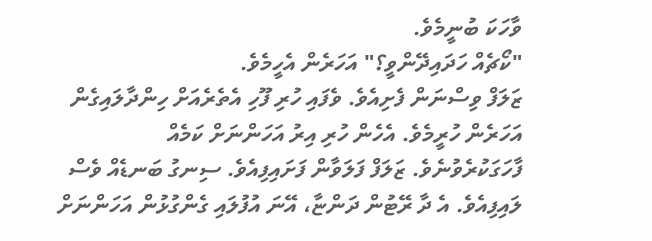ވާހަކަ ބުނީމެވެ.
"ކޯޗެއް ހަދައިދޭންވީ؟" އަހަރެން އެހީމެވެ.
ޒަލަފް ވިސްނަން ފެށިއެވެ. ވެފައި ހުރި ފޫހި އެތެރެއަށް ހިންދާލައިގެން އަހަރެން ހުރީމެވެ. އެހެން ހުރި އިރު އަހަންނަށް ކަމެއް ފާހަގަކުރެވުނެވެ. ޒަލަފް ފަލަވާން ފަށައިފިއެވެ. ސިނގު ބަނޑެއް ވެސް ލައިފިއެވެ. އެ ދާ ރޭޓުން ދަންޏާ، އޭނަ އުފުލައި ގެންގުޅުން އަހަންނަށް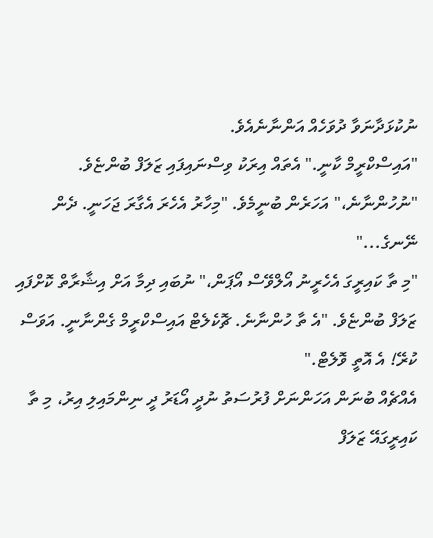ނުކުޅަދާނަވާ ދުވަހެއް އަންނާނެއެވެ.
"އައިސްކްރީމް ކާނީ." އެތައް އިރަކު ވިސްނައިފައި ޒަލަފް ބުންޏެވެ.
"ނުހުންނާނެ،" އަހަރެން ބުނީމެވެ. "މިހާރު އެހެރަ އެގާރަ ޖަހަނީ. ދެން ނޭނގެ..."
"މި ތާ ކައިރީގަ އެހެރީނު އޯލްވޭސް އޯޕަން،" ނުބައި ދިމާ އަށް އިޝާރާތް ކޮށްފައި ޒަލަފް ބުންޏެވެ. "އެ ތާ ހުންނާނެ. ޗޮކެލެޓް އައިސްކްރީމް ގެންނާނީ. އަވަސް ކުރޭ! އެ އޮތީ ވޮލެޓް."
އެއްޗެއް ބުނަން އަހަންނަށް ފުރުސަތު ނުދީ އޯޑަރު ދީ ނިންމައިލި އިރު، މި ތާ ކައިރީގައޭ ޒަލަފް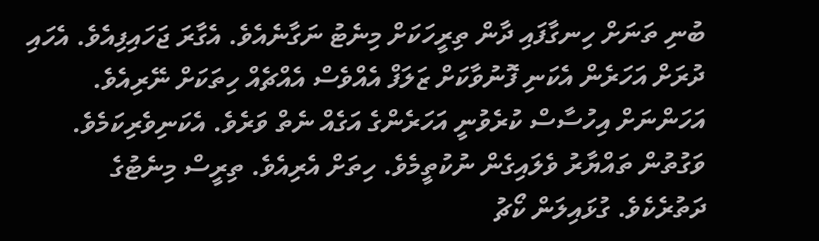ބުނި ތަނަށް ހިނގާފައި ދާން ތިރީހަކަށް މިނެޓު ނަގާނެއެވެ. އެގާރަ ޖަހައިފިއެވެ. އެހައި ދުރަށް އަހަރެން އެކަނި ފޮނުވާކަށް ޒަލަފް އެއްވެސް އެއްޗެއް ހިތަކަށް ނޭރިއެވެ. އަހަންނަށް އިހުސާސް ކުރެވުނީ އަހަރެންގެ އަގެއް ނެތް ވަރެވެ. އެކަނިވެރިކަމެވެ. ވަގުތުން ތައްޔާރު ވެލައިގެން ނުކުތީމެވެ. ހިތަށް އެރިއެވެ. ތިރީސް މިނެޓުގެ ދަތުރެކެވެ. ގުޅައިލަން ކޯޗު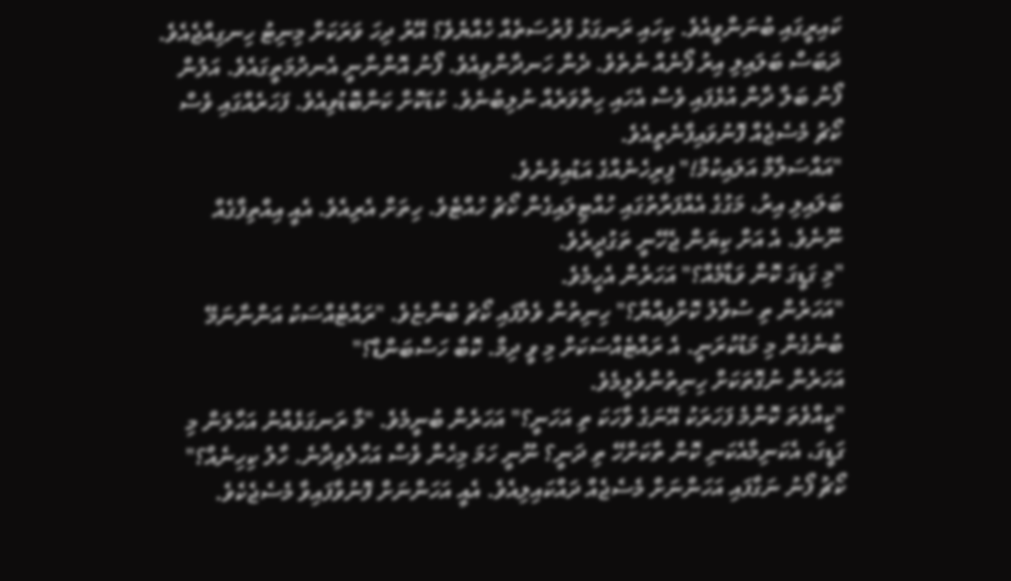ކައިރީގައި ބުނަންވީއެވެ. ކިހައި ރަނގަޅު ފުރުސަތެއް ހެއްޔެވެ؟ އޭރު ދިހަ ވަރަކަށް މިނިޓު ހިނގިއްޖެއެވެ. ދަބަސް ބަލައިލި އިރު ފޯނެއް ނެތެވެ. ދެން ހަނދާންވިއެވެ. ފޯނު އޮންނާނީ އެނދުމަތީގައެވެ. އަލުން ފޯނު ބަލާ ދާން އުޅެފައި ވެސް އެހައި ހިތްވަރެއް ނުލިބުނެވެ. ކުޑަކޮށް ކަންބޮޑުވިއެވެ. ފަހަރެއްގައި ވެސް ކޯޗު މެސެޖެއް ފޮނުވައިފާނެތީއެވެ.
"އައްސަލާމް އަލައިކުމް!" ފިރިހެނެއްގެ އަޑުއިވުނެވެ.
ބަލައިލި އިރު، މަގުގެ އެއްފަރާތުގައި ހުއްޓިލައިގެން ކޯޗު ހުއްޓެވެ. ހިތަށް އެރިއެވެ. އެއީ އިއްތިފާގެއް ނޫނެވެ. އެ އަށް ކިޔަން ޖެހޭނީ ތަގުދީރެވެ.
"މި ގަޑީގަ ކޮން ވަޑާމެއް؟" އަހަރެން އެހީމެވެ.
"އަހަރެން ތި ސުވާލު ކޮށްފިއްޔާ؟" ހިނިތުން ވެލާފައި ކޯޗު ބުންޏެވެ. "ރައްޓެއްސަކު އަންނާނަމޭ ބުނެގެން މި މަޑުކުރަނީ. އެ ރައްޓެއްސަކަށް މި ވީ ދިމް. ކޮބާ ހަސްބަންޑް؟"
އަހަރެން ނުގޮތަކަށް ހިނިތުންވެލީމެވެ.
"ކީއްވެތަ ކޮންމެ ފަހަރަކު އޭނަގެ ވާހަކަ ތި އަހަނީ؟" އަހަރެން ބުނީމެވެ. "މާ ރަނގަޅެއްނު އަހާލަން މި ގަޑީގަ، އެކަނިމާއެކަނި ކޮން ތާކަށްހޭ ތި ދަނީ؟ ނޫނީ ހަމަ މިހެން ވެސް އަހާލެވިދާނެ. ހާލު ކިހިނެއް؟" ކޯޗު ފޯނު ނަގާފައި އަހަންނަށް މެސެޖެއް ދައްކައިލިއެވެ. އެއީ އަހަންނަށް ފޮނުވާފައިވާ މެސެޖެކެވެ.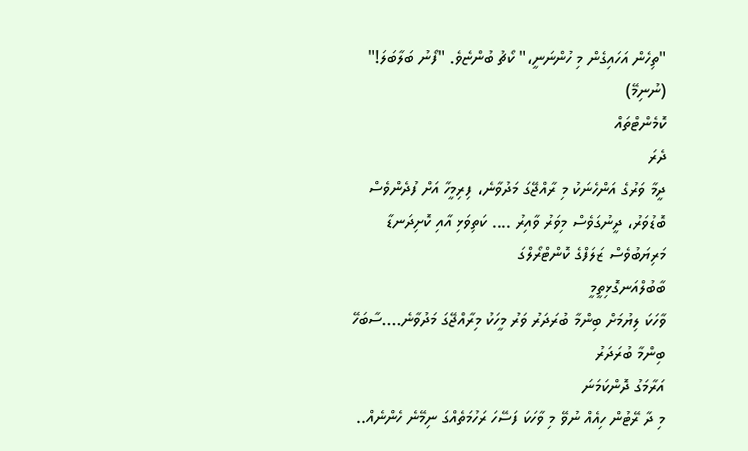"ތިހެން އަހައިގެން މި ހުންނަނީ،" ކޯޗު ބުންޏެވެ. "ފޯނު ބަލާބަލަ!" (ނުނިމޭ)
ކޮމެންޓްތައް
ދެރަ
ދީމާ ވަރުގެ އަންހެނަކު މި ރާއްޖޭގަ މަދުވާނެ، ފިރިމީހާ އަށް ފުދެންވެސް ބޮޑުވަރު، ދީނުގަވެސް މިވަރު ވާއިރު .... ކަތިވަޅި އާއި ކޮށިދަނޑާ މަރިޔަބުވެސް ޒަލަފްގެ ކޮންޓްރޯލްގަ
ބާބުލްއަނގޮޅިތީމީ
ވާހަކަ ލިޔުމަށް ބިންމާ ބުރަދަރު ވަރު މީހަކު މިރާއްޖޭގަ މަދުވާނެ....ސާބަހޭ ބިންމާ ބުރަދަރު
އަރާމަގު ދޮންކަމަނަ
މި ދާ ރޭޓުން ހިއެއް ނުވޭ މި ވާހަކަ ފަސޭހަ ރަހުމަތެއްގަ ނިމޭނެ ހެންނެއް..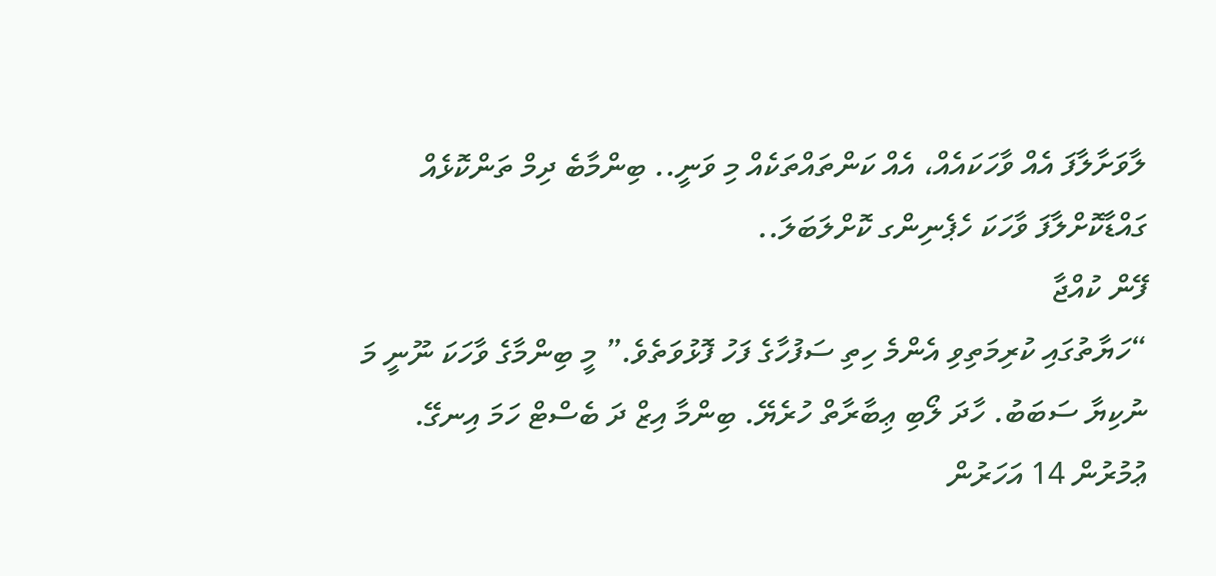ލާވަށާލާފަ އެއް ވާހަކައެއް، އެއް ކަންތައްތަކެއް މި ވަނީ.. ބިންމާބެ ދިމް ތަންކޮޅެއް ގައްޑާކޮށްލާފަ ވާހަކަ ހެޕެނިންގ ކޮށްލަބަލަ..
ފޭން ކުއްޖާ
“ހަޔާތުގައި ކުރިމަތިވި އެންމެ ހިތި ސަފުހާގެ ފަހު ފޮޅުވަތެވެ.” މީ ބިންމާގެ ވާހަކަ ނޫނީ މަ ނުކިޔާ ސަބަބު. ހާދަ ލޯބި ޢިބާރާތް ހުރެޔޭ. ބިންމާ އިޒް ދަ ބެސްޓް ހަމަ އިނގޭ. ޢުމުރުން 14 އަހަރުން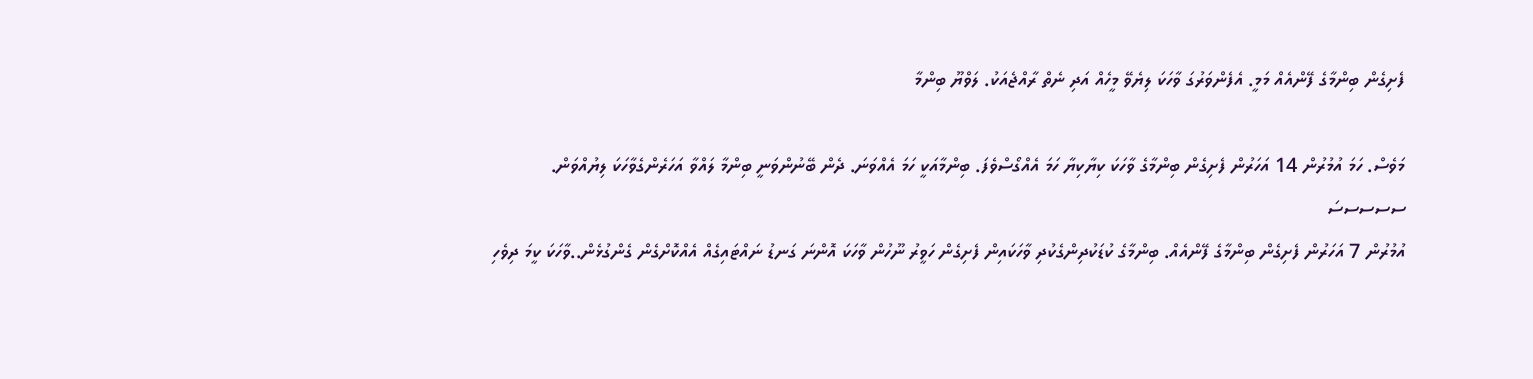ފެށިގެން ބިންމާގެ ފޭންއެއް މަމީ. އެފެންވަރުގަ ވާހަކަ ލިޔެވޭ މީހެއް އަދި ނެތް ރާއްޖެއަކު. ލަވްޔޫ ބިންމާ

މަވެސް. ހަމަ އުމުރުން 14 އަހަރުން ފެށިގެން ބިންމާގެ ވާހަކަ ކިޔާކިޔާ ހަމަ އެއްގޯސްވެފަ. ބިންމާއަކީ ހަމަ އެއްވަނަ. ދެން ބޭނުންވަނީ ބިންމާ ލައްވާ އަހަރެންގެވާހަކަ ލިޔުއްވަން.
ސސސސސަ
އުމުރުން 7 އަހަރުން ފެށިގެން ބިންމާގެ ފޭންއެއް. ބިންމާގެ ކުޑަކުދިންގެކުދި ވާހަކައިން ފެށިގެން ހަވީރު ނޫހުން ވާހަކަ އޮންނަ ގަނޑު ނައްޓައިގެއް އެއްކޮށްގެން ގެންގުޅެން..ވާހަކަ ކީމަ ދިވެހި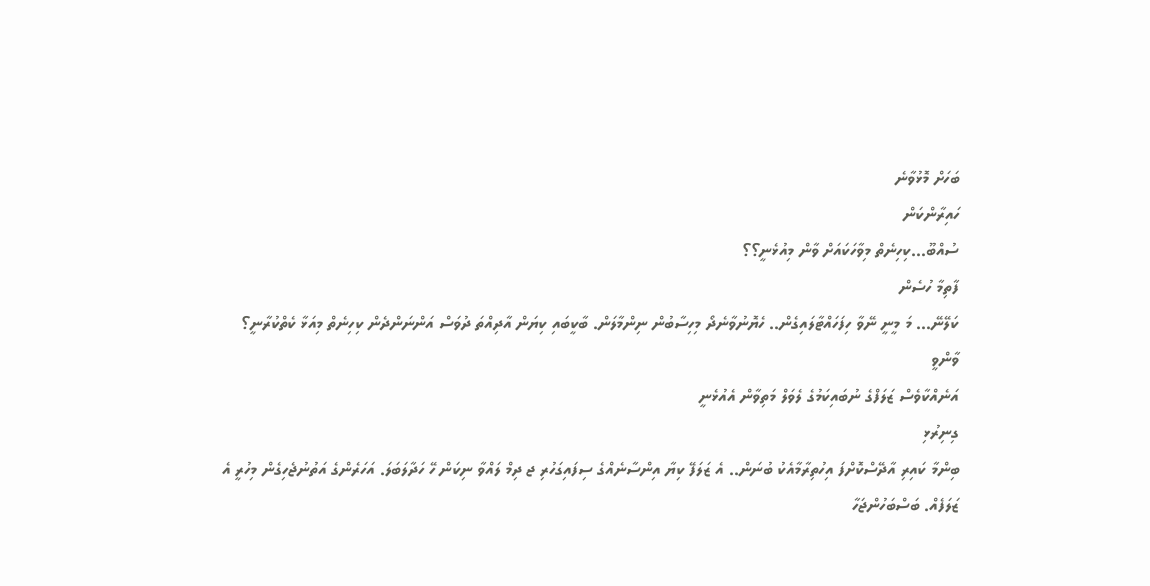ބަހަށް މޮޅުވާނެ
ހައިރާންކަން
ސުއްބޫ…ކިހިނެތް މިވާހަކައަށް ވާން މިއުޅެނީ؟؟
ފާތިމާ ހުސެން
ކަލޭނޭ… މަ މީނީ ނޭވާ ހިފަހައްޓާލައިގެން.. ހެޔޮނުވާނެދޯ މިހިސާބުން ނިންމާލަން. ބާކީބައި ކިޔަން އާދިއްތަ ދުވަސް އަންނަންދެން ކިހިނެތް މިއަޅާ ކެތްކުރާނީ؟
ވާންވީ
އަނެއްކާވެސް ޒަލަފްގެ ނުބައިކަމުގެ ލެވަލް މަތިވާން އެއުޅެނީ
ގިނިރުޅި
ބިންމާ ކައިރި އާދޭސްކޮށްފަ އިހުތިރާމާއެކު ބުނަން.. އެ ޒަލަފޭ ކިޔާ އިންސާނެއްގެ ސިފައިގަހުރި ޖ ދިމް ލައްވާ ނިކަން ހޭ ހަދާލަބަލަ. އަހަރެންގެ އަތުނުޖެހިގެން މިހުރީ އެ ޒަލަފެއް. ބަސްބަހުންޖަހާ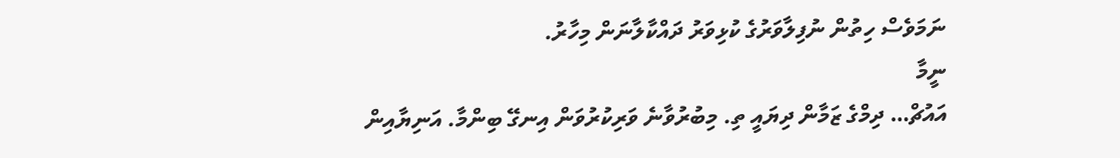ނަމަވެސް ހިތުން ނުފިލާވަރުގެ ކުޅިވަރު ދައްކާލާނަން މިހާރު.
ނީމާ
އައުޗް… ދިމްގެ ޒަމާން ދިޔައީ ތި. މިބުރުވާނެ ވަރިކުރުވަން އިނގޭ ބިންމާ. އަނިޔާއިން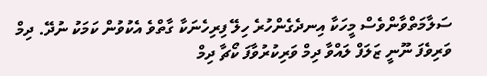ސަލާމަތްވާންވެސް މީހަކާ އިނދެގެންހުރެ ހިލޭ ފިރިހެނަކާ ގާތްވެ އެކުވުން ކަމަކު ނުދޭ. ދިމް ވަރިވެފަ ނޫނީ ޒަލަފް ލައްވާ ދިމް ވަރިކުރުވާފަ ކޯޗާ ދިމް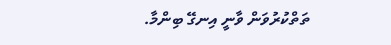ތަތްކުރުވަން ވާނީ އިނގޭ ބިންމާ.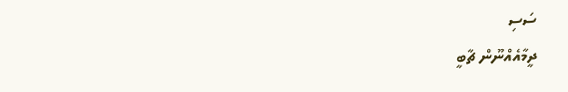ސަސި
ދީމާއެއްނޫން ޗާބީ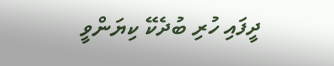ދީފައި ހުރި ބުދެކޭ ކިޔަންވީ